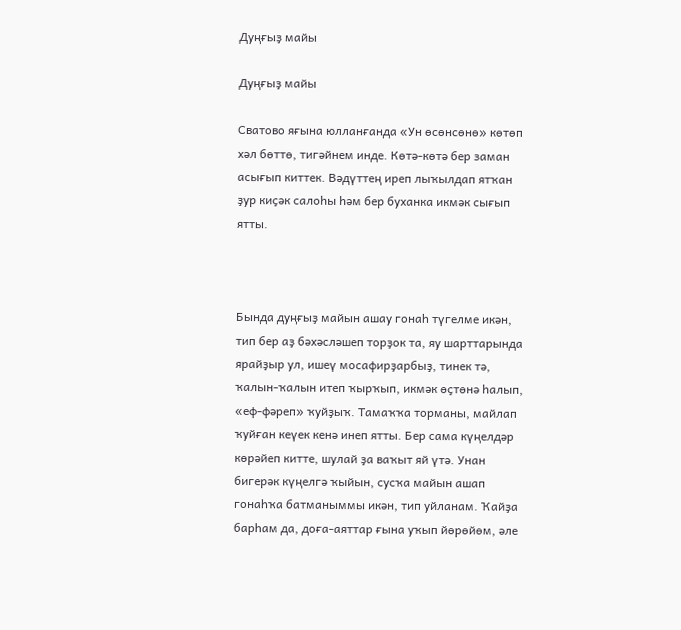Дуңғыҙ майы

Дуңғыҙ майы

Сватово яғына юлланғанда «Ун өсөнсөнө» көтөп хәл бөттө, тигәйнем инде. Көтә-көтә бер заман асығып киттек. Вәдүттең иреп лыҡылдап ятҡан ҙур киҫәк салоһы һәм бер буханка икмәк сығып ятты.



Бында дуңғыҙ майын ашау гонаһ түгелме икән, тип бер аҙ бәхәсләшеп торҙок та, яу шарттарында ярайҙыр ул, ишеү мосафирҙарбыҙ, тинек тә, ҡалын-ҡалын итеп ҡырҡып, икмәк өҫтөнә һалып, «еф-фәреп» ҡуйҙыҡ. Тамаҡҡа торманы, майлап ҡуйған кеүек кенә инеп ятты. Бер сама күңелдәр көрәйеп китте, шулай ҙа ваҡыт яй үтә. Унан бигерәк күңелгә ҡыйын, сусҡа майын ашап гонаһҡа батманыммы икән, тип уйланам. Ҡайҙа барһам да, доға-аяттар ғына уҡып йөрөйөм, әле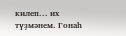килеп... их түҙмәнем. Гонаһ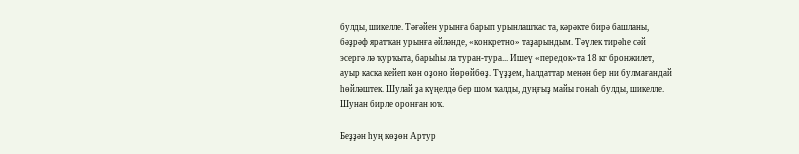булды, шикелле. Тәғәйен урынға барып урынлашҡас та, кәрәкте бирә башланы, бәҙрәф яратҡан урынға әйләнде, «конкретно» таҙарындым. Тәүлек тирәһе сәй эсергә лә ҡурҡыта, барыһы ла туран-тура... Ишеү «передок»та 18 кг бронжилет, ауыр каска кейеп көн оҙоно йөрөйбөҙ. Түҙҙем, һалдаттар менән бер ни булмағандай һөйләштек. Шулай ҙа күңелдә бер шом ҡалды, дуңғыҙ майы гонаһ булды, шикелле. Шунан бирле оронған юҡ.

Беҙҙән һуң көҙөн Артур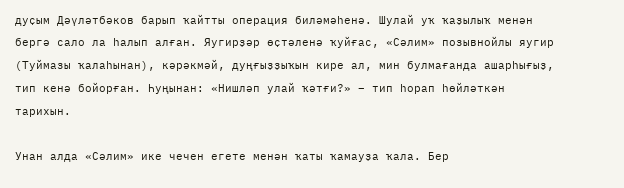дуҫым Дәүләтбәков барып ҡайтты операция биләмәһенә. Шулай уҡ ҡаҙылыҡ менән бергә сало ла һалып алған. Яугирҙәр өҫтәленә ҡуйғас, «Сәлим» позывнойлы яугир (Туймазы ҡалаһынан), кәрәкмәй, дуңғыҙҙыҡын кире ал, мин булмағанда ашарһығыҙ, тип кенә бойорған. Һуңынан: «Нишләп улай ҡәтғи?» – тип һорап һөйләткән тарихын.

Унан алда «Сәлим» ике чечен егете менән ҡаты ҡамауҙа ҡала. Бер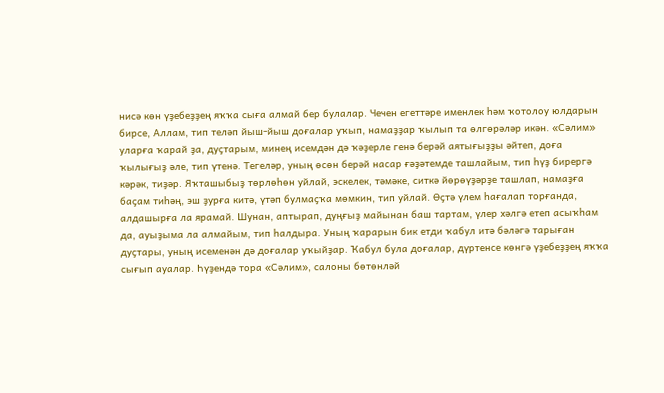нисә көн үҙебеҙҙең яҡҡа сыға алмай бер булалар. Чечен егеттәре именлек һәм ҡотолоу юлдарын бирсе, Аллам, тип теләп йыш-йыш доғалар уҡып, намаҙҙар ҡылып та өлгөрәләр икән. «Сәлим» уларға ҡарай ҙа, дуҫтарым, минең исемдән дә ҡәҙерле генә берәй аятығыҙҙы әйтеп, доға ҡылығыҙ әле, тип үтенә. Тегеләр, уның өсөн берәй насар ғәҙәтемде ташлайым, тип һүҙ бирергә кәрәк, тиҙәр. Яҡташыбыҙ төрлөһөн уйлай, эскелек, тәмәке, ситкә йөрөүҙәрҙе ташлап, намаҙға баҫам тиһәң, эш ҙурға китә, үтәп булмаҫҡа мөмкин, тип уйлай. Өҫтә үлем һағалап торғанда, алдашырға ла ярамай. Шунан, аптырап, дуңғыҙ майынан баш тартам, үлер хәлгә етеп асыҡһам да, ауыҙыма ла алмайым, тип һалдыра. Уның ҡарарын бик етди ҡабул итә бәләгә тарыған дуҫтары, уның исеменән дә доғалар уҡыйҙар. Ҡабул була доғалар, дүртенсе көнгә үҙебеҙҙең яҡҡа сығып ауалар. Һүҙендә тора «Сәлим», салоны бөтөнләй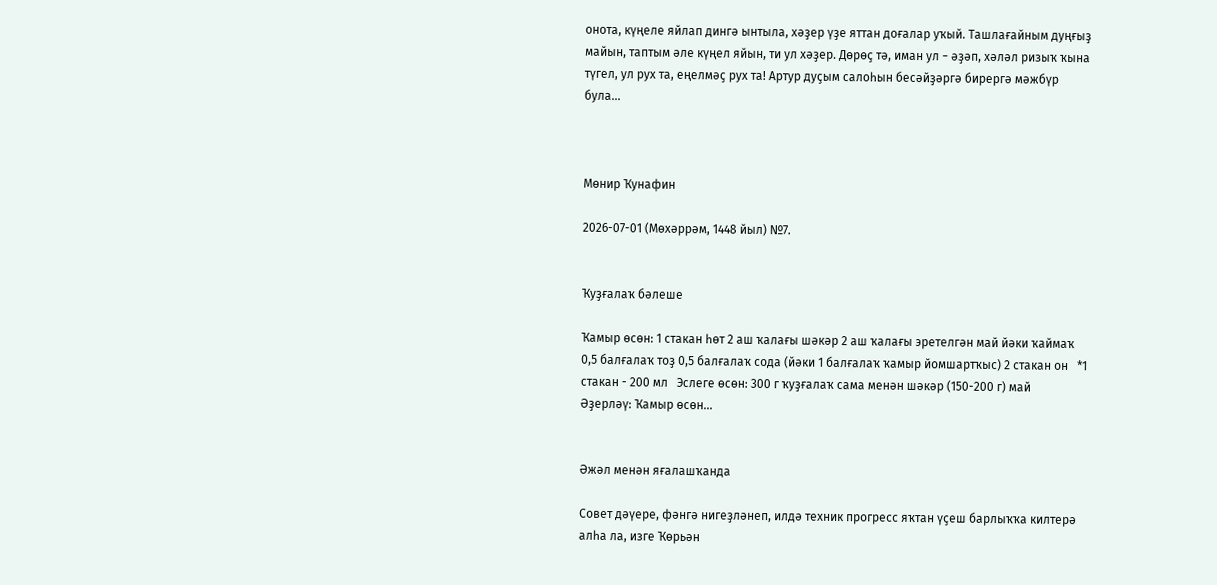онота, күңеле яйлап дингә ынтыла, хәҙер үҙе яттан доғалар уҡый. Ташлағайным дуңғыҙ майын, таптым әле күңел яйын, ти ул хәҙер. Дөрөҫ тә, иман ул − әҙәп, хәләл ризыҡ ҡына түгел, ул рух та, еңелмәҫ рух та! Артур дуҫым салоһын бесәйҙәргә бирергә мәжбүр була...



Мөнир Ҡунафин

2026-07-01 (Мөхәррәм, 1448 йыл) №7.


Ҡуҙғалаҡ бәлеше

Ҡамыр өсөн: 1 стакан һөт 2 аш ҡалағы шәкәр 2 аш ҡалағы эретелгән май йәки ҡаймаҡ 0,5 балғалаҡ тоҙ 0,5 балғалаҡ сода (йәки 1 балғалаҡ ҡамыр йомшартҡыс) 2 стакан он   *1 стакан - 200 мл   Эслеге өсөн: 300 г ҡуҙғалаҡ сама менән шәкәр (150-200 г) май   Әҙерләү: Ҡамыр өсөн...


Әжәл менән яғалашҡанда

Совет дәүере, фәнгә нигеҙләнеп, илдә техник прогресс яҡтан үҫеш барлыҡҡа килтерә алһа ла, изге Ҡөрьән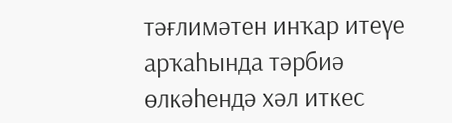тәғлимәтен инҡар итеүе арҡаһында тәрбиә өлкәһендә хәл иткес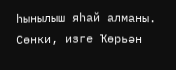һынылыш яһай алманы. Сөнки, изге Ҡөрьән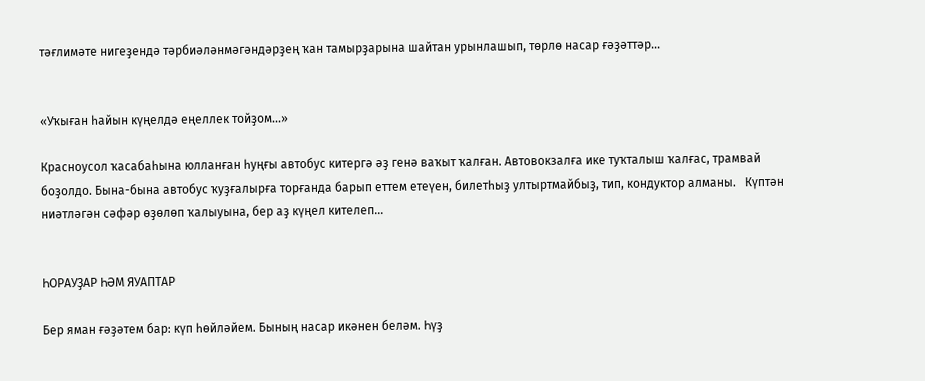тәғлимәте нигеҙендә тәрбиәләнмәгәндәрҙең ҡан тамырҙарына шайтан урынлашып, төрлө насар ғәҙәттәр...


«Уҡыған һайын күңелдә еңеллек тойҙом...»

Красноусол ҡасабаһына юлланған һуңғы автобус китергә әҙ генә ваҡыт ҡалған. Автовокзалға ике туҡталыш ҡалғас, трамвай боҙолдо. Бына-бына автобус ҡуҙғалырға торғанда барып еттем етеүен, билетһыҙ ултыртмайбыҙ, тип, кондуктор алманы.   Күптән ниәтләгән сәфәр өҙөлөп ҡалыуына, бер аҙ күңел кителеп...


ҺОРАУҘАР ҺӘМ ЯУАПТАР

Бер яман ғәҙәтем бар: күп һөйләйем. Бының насар икәнен беләм. Һүҙ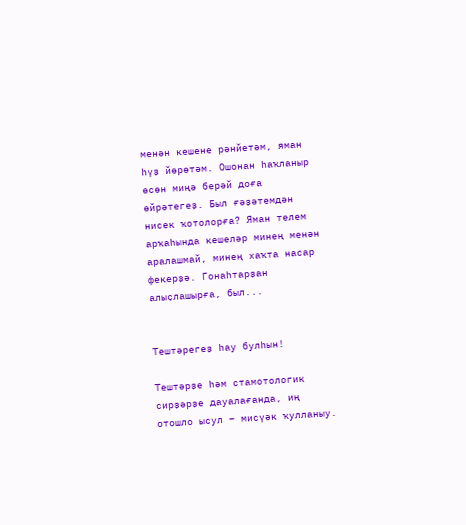менән кешене рәнйетәм, яман һүҙ йөрөтәм. Ошонан һаҡланыр өсөн миңә берәй доға өйрәтегеҙ. Был ғәҙәтемдән нисек ҡотолорға? Яман телем арҡаһында кешеләр минең менән аралашмай, минең хаҡта насар фекерҙә. Гонаһтарҙан алыҫлашырға, был...


Тештәрегеҙ һау булһын!

Тештәрҙе һәм стамотологик сирҙәрҙе дауалағанда, иң отошло ысул − мисүәк ҡулланыу.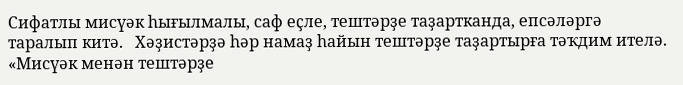Сифатлы мисүәк һығылмалы, саф еҫле, тештәрҙе таҙартканда, епсәләргә таралып китә.   Хәҙистәрҙә һәр намаҙ һайын тештәрҙе таҙартырға тәҡдим ителә. «Мисүәк менән тештәрҙе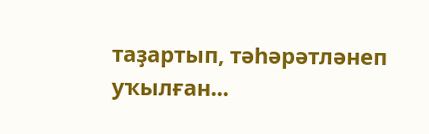таҙартып, тәһәрәтләнеп уҡылған...